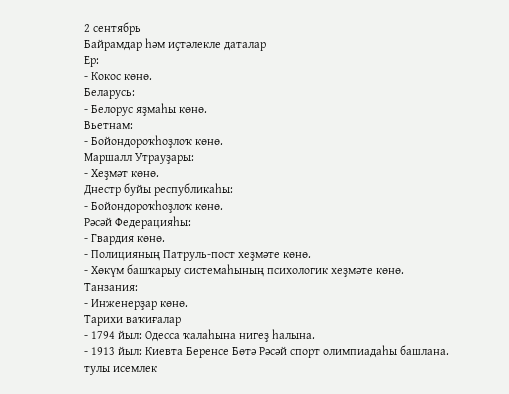2 сентябрь
Байрамдар һәм иҫтәлекле даталар
Ер:
- Кокос көнө.
Беларусь:
- Белорус яҙмаһы көнө.
Вьетнам:
- Бойондороҡһоҙлоҡ көнө.
Маршалл Утрауҙары:
- Хеҙмәт көнө.
Днестр буйы республикаһы:
- Бойондороҡһоҙлоҡ көнө.
Рәсәй Федерацияһы:
- Гвардия көнө.
- Полицияның Патруль-пост хеҙмәте көнө.
- Хөкүм башҡарыу системаһының психологик хеҙмәте көнө.
Танзания:
- Инженерҙар көнө.
Тарихи ваҡиғалар
- 1794 йыл: Одесса ҡалаһына нигеҙ һалына.
- 1913 йыл: Киевта Беренсе Бөтә Рәсәй спорт олимпиадаһы башлана.
тулы исемлек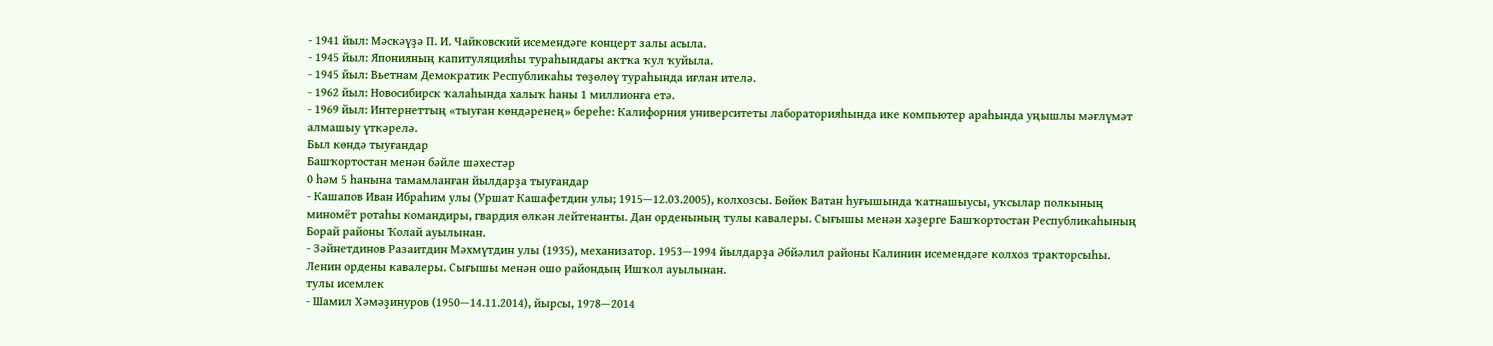- 1941 йыл: Мәскәүҙә П. И. Чайковский исемендәге концерт залы асыла.
- 1945 йыл: Японияның капитуляцияһы тураһындағы актҡа ҡул ҡуйыла.
- 1945 йыл: Вьетнам Демократик Республикаһы төҙөлөү тураһында иғлан ителә.
- 1962 йыл: Новосибирск ҡалаһында халыҡ һаны 1 миллионға етә.
- 1969 йыл: Интернеттың «тыуған көндәренең» береһе: Калифорния университеты лабораторияһында ике компьютер араһында уңышлы мәғлүмәт алмашыу үткәрелә.
Был көндә тыуғандар
Башҡортостан менән бәйле шәхестәр
0 һәм 5 һанына тамамланған йылдарҙа тыуғандар
- Кашапов Иван Ибраһим улы (Уршат Кашафетдин улы; 1915—12.03.2005), колхозсы. Бөйөк Ватан һуғышында ҡатнашыусы, уҡсылар полкының миномёт ротаһы командиры, гвардия өлкән лейтенанты. Дан орденының тулы кавалеры. Сығышы менән хәҙерге Башҡортостан Республикаһының Борай районы Ҡолай ауылынан.
- Зәйнетдинов Разаитдин Мәхмүтдин улы (1935), механизатор. 1953—1994 йылдарҙа Әбйәлил районы Калинин исемендәге колхоз тракторсыһы. Ленин ордены кавалеры. Сығышы менән ошо райондың Ишҡол ауылынан.
тулы исемлек
- Шамил Хәмәҙинуров (1950—14.11.2014), йырсы, 1978—2014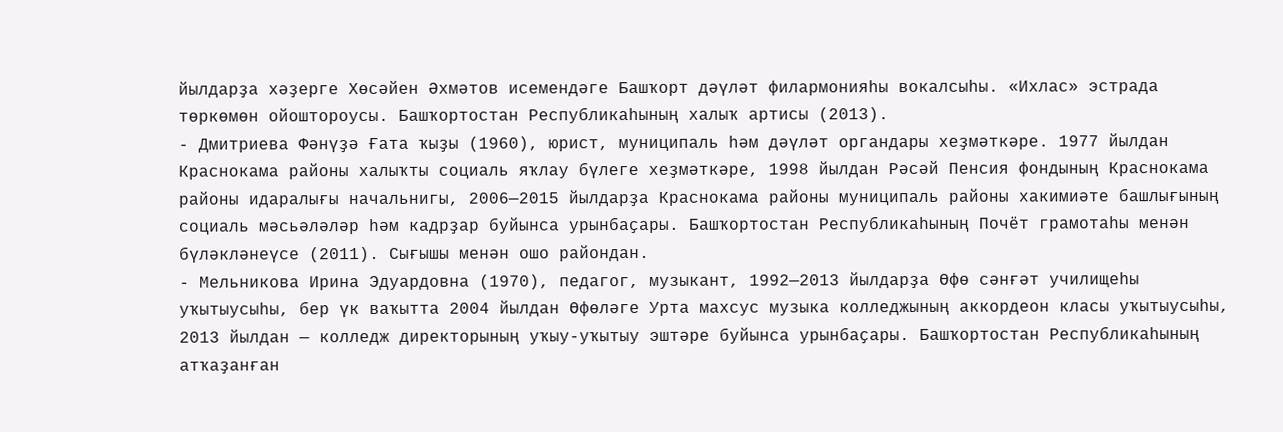йылдарҙа хәҙерге Хөсәйен Әхмәтов исемендәге Башҡорт дәүләт филармонияһы вокалсыһы. «Ихлас» эстрада төркөмөн ойоштороусы. Башҡортостан Республикаһының халыҡ артисы (2013).
- Дмитриева Фәнүҙә Ғата ҡыҙы (1960), юрист, муниципаль һәм дәүләт органдары хеҙмәткәре. 1977 йылдан Краснокама районы халыҡты социаль яҡлау бүлеге хеҙмәткәре, 1998 йылдан Рәсәй Пенсия фондының Краснокама районы идаралығы начальнигы, 2006—2015 йылдарҙа Краснокама районы муниципаль районы хакимиәте башлығының социаль мәсьәләләр һәм кадрҙар буйынса урынбаҫары. Башҡортостан Республикаһының Почёт грамотаһы менән бүләкләнеүсе (2011). Сығышы менән ошо райондан.
- Мельникова Ирина Эдуардовна (1970), педагог, музыкант, 1992—2013 йылдарҙа Өфө сәнғәт училищеһы уҡытыусыһы, бер үк ваҡытта 2004 йылдан Өфөләге Урта махсус музыка колледжының аккордеон класы уҡытыусыһы, 2013 йылдан — колледж директорының уҡыу-уҡытыу эштәре буйынса урынбаҫары. Башҡортостан Республикаһының атҡаҙанған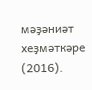мәҙәниәт хеҙмәткәре (2016).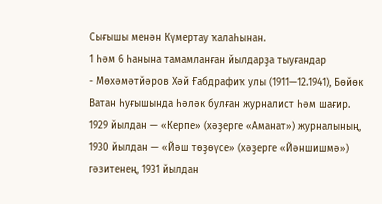Сығышы менән Күмертау ҡалаһынан.
1 һәм 6 һанына тамамланған йылдарҙа тыуғандар
- Мөхәмәтйәров Хәй Ғабдрафиҡ улы (1911—12.1941), Бөйөк Ватан һуғышында һәләк булған журналист һәм шағир. 1929 йылдан — «Керпе» (хәҙерге «Аманат») журналының, 1930 йылдан — «Йәш төҙөүсе» (хәҙерге «Йәншишмә») гәзитенең, 1931 йылдан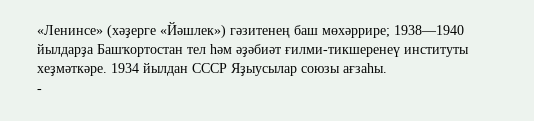«Ленинсе» (хәҙерге «Йәшлек») гәзитенең баш мөхәррире; 1938—1940 йылдарҙа Башҡортостан тел һәм әҙәбиәт ғилми-тикшеренеү институты хеҙмәткәре. 1934 йылдан СССР Яҙыусылар союзы ағзаһы.
-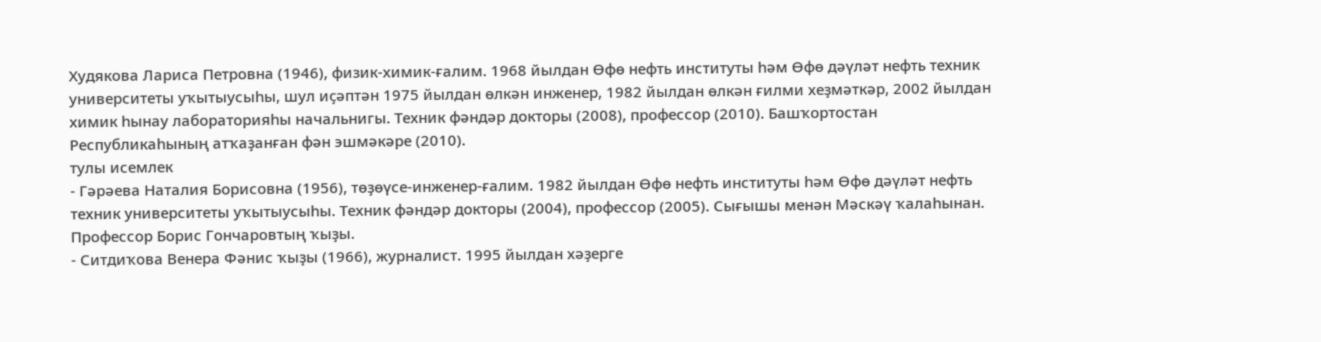Худякова Лариса Петровна (1946), физик-химик-ғалим. 1968 йылдан Өфө нефть институты һәм Өфө дәүләт нефть техник университеты уҡытыусыһы, шул иҫәптән 1975 йылдан өлкән инженер, 1982 йылдан өлкән ғилми хеҙмәткәр, 2002 йылдан химик һынау лабораторияһы начальнигы. Техник фәндәр докторы (2008), профессор (2010). Башҡортостан Республикаһының атҡаҙанған фән эшмәкәре (2010).
тулы исемлек
- Гәрәева Наталия Борисовна (1956), төҙөүсе-инженер-ғалим. 1982 йылдан Өфө нефть институты һәм Өфө дәүләт нефть техник университеты уҡытыусыһы. Техник фәндәр докторы (2004), профессор (2005). Сығышы менән Мәскәү ҡалаһынан. Профессор Борис Гончаровтың ҡыҙы.
- Ситдиҡова Венера Фәнис ҡыҙы (1966), журналист. 1995 йылдан хәҙерге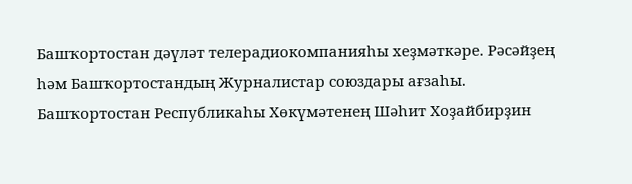Башҡортостан дәүләт телерадиокомпанияһы хеҙмәткәре. Рәсәйҙең һәм Башҡортостандың Журналистар союздары ағзаһы. Башҡортостан Республикаһы Хөкүмәтенең Шәһит Хоҙайбирҙин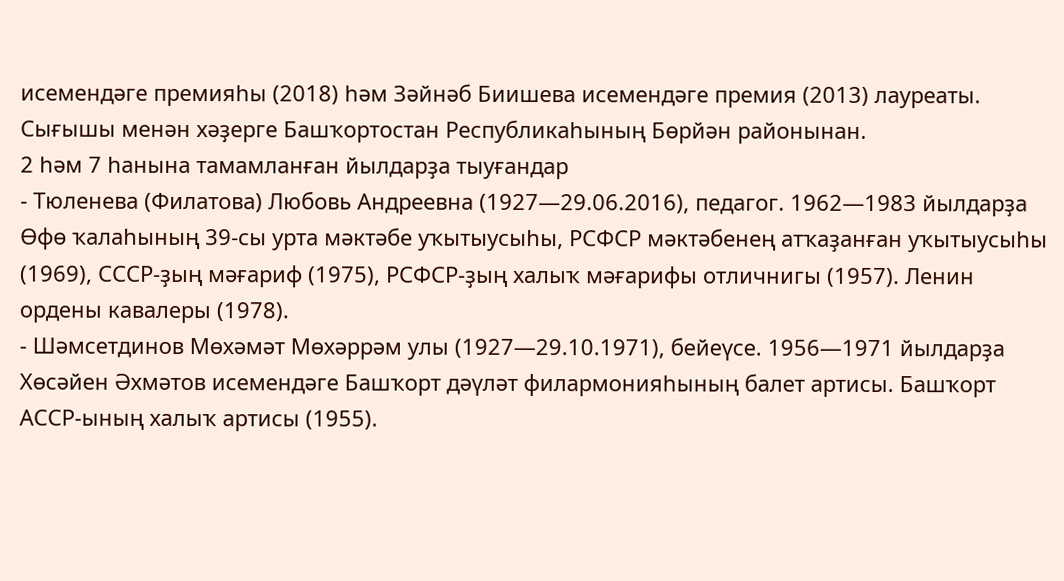исемендәге премияһы (2018) һәм Зәйнәб Биишева исемендәге премия (2013) лауреаты. Сығышы менән хәҙерге Башҡортостан Республикаһының Бөрйән районынан.
2 һәм 7 һанына тамамланған йылдарҙа тыуғандар
- Тюленева (Филатова) Любовь Андреевна (1927—29.06.2016), педагог. 1962—1983 йылдарҙа Өфө ҡалаһының 39-сы урта мәктәбе уҡытыусыһы, РСФСР мәктәбенең атҡаҙанған уҡытыусыһы (1969), СССР-ҙың мәғариф (1975), РСФСР-ҙың халыҡ мәғарифы отличнигы (1957). Ленин ордены кавалеры (1978).
- Шәмсетдинов Мөхәмәт Мөхәррәм улы (1927—29.10.1971), бейеүсе. 1956—1971 йылдарҙа Хөсәйен Әхмәтов исемендәге Башҡорт дәүләт филармонияһының балет артисы. Башҡорт АССР-ының халыҡ артисы (1955).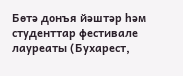Бөтә донъя йәштәр һәм студенттар фестивале лауреаты (Бухарест,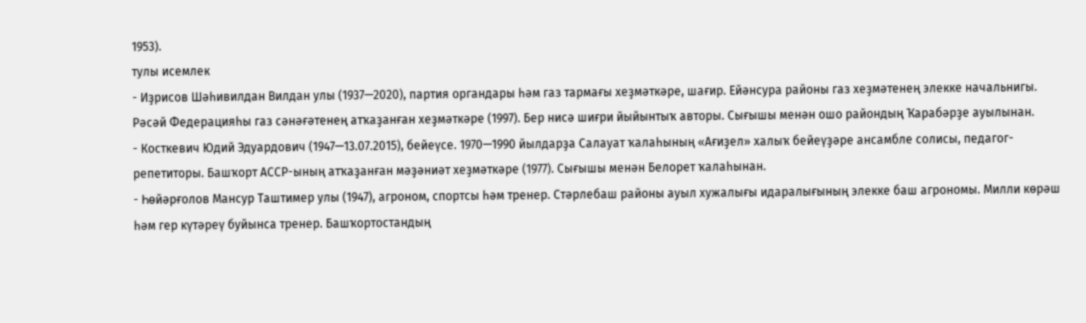1953).
тулы исемлек
- Иҙрисов Шәһивилдан Вилдан улы (1937—2020), партия органдары һәм газ тармағы хеҙмәткәре, шағир. Ейәнсура районы газ хеҙмәтенең элекке начальнигы. Рәсәй Федерацияһы газ сәнәғәтенең атҡаҙанған хеҙмәткәре (1997). Бер нисә шиғри йыйынтыҡ авторы. Сығышы менән ошо райондың Ҡарабәрҙе ауылынан.
- Косткевич Юдий Эдуардович (1947—13.07.2015), бейеүсе. 1970—1990 йылдарҙа Салауат ҡалаһының «Ағиҙел» халыҡ бейеүҙәре ансамбле солисы, педагог-репетиторы. Башҡорт АССР-ының атҡаҙанған мәҙәниәт хеҙмәткәре (1977). Сығышы менән Белорет ҡалаһынан.
- Һөйәрғолов Мансур Таштимер улы (1947), агроном, спортсы һәм тренер. Стәрлебаш районы ауыл хужалығы идаралығының элекке баш агрономы. Милли көрәш һәм гер күтәреү буйынса тренер. Башҡортостандың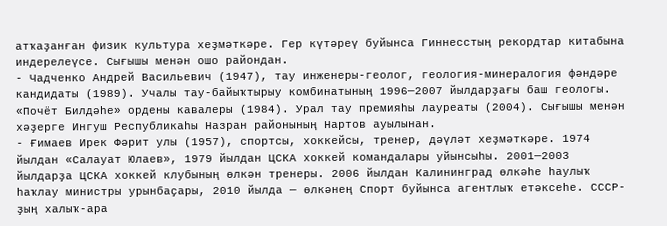атҡаҙанған физик культура хеҙмәткәре. Гер күтәреү буйынса Гиннесстың рекордтар китабына индерелеүсе. Сығышы менән ошо райондан.
- Чадченко Андрей Васильевич (1947), тау инженеры-геолог, геология-минералогия фәндәре кандидаты (1989). Учалы тау-байыҡтырыу комбинатының 1996—2007 йылдарҙағы баш геологы. «Почёт Билдәһе» ордены кавалеры (1984). Урал тау премияһы лауреаты (2004). Сығышы менән хәҙерге Ингуш Республикаһы Назран районының Нартов ауылынан.
- Ғимаев Ирек Фәрит улы (1957), спортсы, хоккейсы, тренер, дәүләт хеҙмәткәре. 1974 йылдан «Салауат Юлаев», 1979 йылдан ЦСКА хоккей командалары уйынсыһы. 2001—2003 йылдарҙа ЦСКА хоккей клубының өлкән тренеры. 2006 йылдан Калининград өлкәһе һаулыҡ һаҡлау министры урынбаҫары, 2010 йылда — өлкәнең Спорт буйынса агентлыҡ етәксеһе. СССР-ҙың халыҡ-ара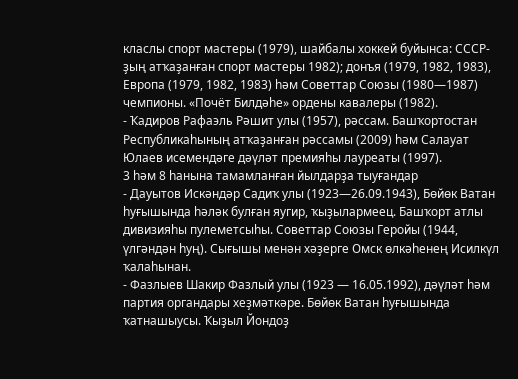класлы спорт мастеры (1979), шайбалы хоккей буйынса: СССР-ҙың атҡаҙанған спорт мастеры 1982); донъя (1979, 1982, 1983), Европа (1979, 1982, 1983) һәм Советтар Союзы (1980—1987) чемпионы. «Почёт Билдәһе» ордены кавалеры (1982).
- Ҡадиров Рафаэль Рәшит улы (1957), рәссам. Башҡортостан Республикаһының атҡаҙанған рәссамы (2009) һәм Салауат Юлаев исемендәге дәүләт премияһы лауреаты (1997).
3 һәм 8 һанына тамамланған йылдарҙа тыуғандар
- Дауытов Искәндәр Садиҡ улы (1923—26.09.1943), Бөйөк Ватан һуғышында һәләк булған яугир, ҡыҙылармеец. Башҡорт атлы дивизияһы пулеметсыһы. Советтар Союзы Геройы (1944, үлгәндән һуң). Сығышы менән хәҙерге Омск өлкәһенең Исилкүл ҡалаһынан.
- Фазлыев Шакир Фазлый улы (1923 — 16.05.1992), дәүләт һәм партия органдары хеҙмәткәре. Бөйөк Ватан һуғышында ҡатнашыусы. Ҡыҙыл Йондоҙ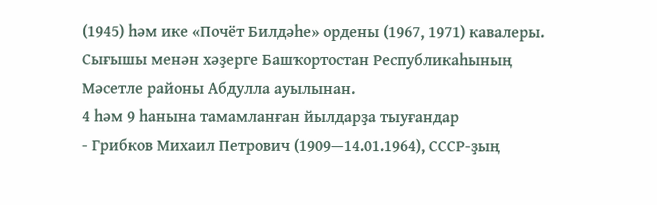(1945) һәм ике «Почёт Билдәһе» ордены (1967, 1971) кавалеры. Сығышы менән хәҙерге Башҡортостан Республикаһының Мәсетле районы Абдулла ауылынан.
4 һәм 9 һанына тамамланған йылдарҙа тыуғандар
- Грибков Михаил Петрович (1909—14.01.1964), СССР-ҙың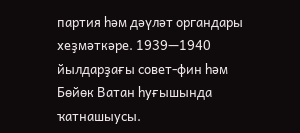партия һәм дәүләт органдары хеҙмәткәре. 1939—1940 йылдарҙағы совет-фин һәм Бөйөк Ватан һуғышында ҡатнашыусы.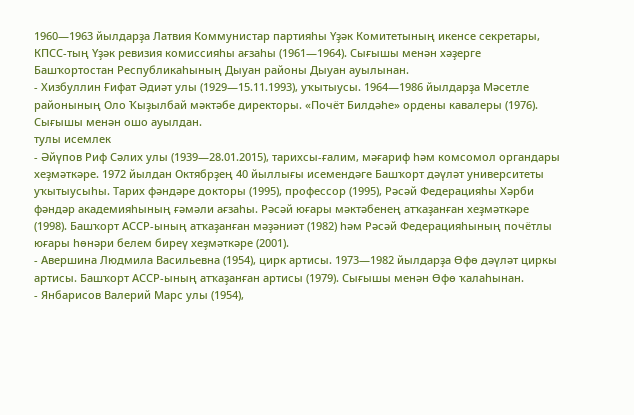1960—1963 йылдарҙа Латвия Коммунистар партияһы Үҙәк Комитетының икенсе секретары, КПСС-тың Үҙәк ревизия комиссияһы ағзаһы (1961—1964). Сығышы менән хәҙерге Башҡортостан Республикаһының Дыуан районы Дыуан ауылынан.
- Хизбуллин Ғифат Әдиәт улы (1929—15.11.1993), уҡытыусы. 1964—1986 йылдарҙа Мәсетле районының Оло Ҡыҙылбай мәктәбе директоры. «Почёт Билдәһе» ордены кавалеры (1976). Сығышы менән ошо ауылдан.
тулы исемлек
- Әйүпов Риф Сәлих улы (1939—28.01.2015), тарихсы-ғалим, мәғариф һәм комсомол органдары хеҙмәткәре. 1972 йылдан Октябрҙең 40 йыллығы исемендәге Башҡорт дәүләт университеты уҡытыусыһы. Тарих фәндәре докторы (1995), профессор (1995), Рәсәй Федерацияһы Хәрби фәндәр академияһының ғәмәли ағзаһы. Рәсәй юғары мәктәбенең атҡаҙанған хеҙмәткәре (1998). Башҡорт АССР‑ының атҡаҙанған мәҙәниәт (1982) һәм Рәсәй Федерацияһының почётлы юғары һөнәри белем биреү хеҙмәткәре (2001).
- Авершина Людмила Васильевна (1954), цирк артисы. 1973—1982 йылдарҙа Өфө дәүләт циркы артисы. Башҡорт АССР-ының атҡаҙанған артисы (1979). Сығышы менән Өфө ҡалаһынан.
- Янбарисов Валерий Марс улы (1954),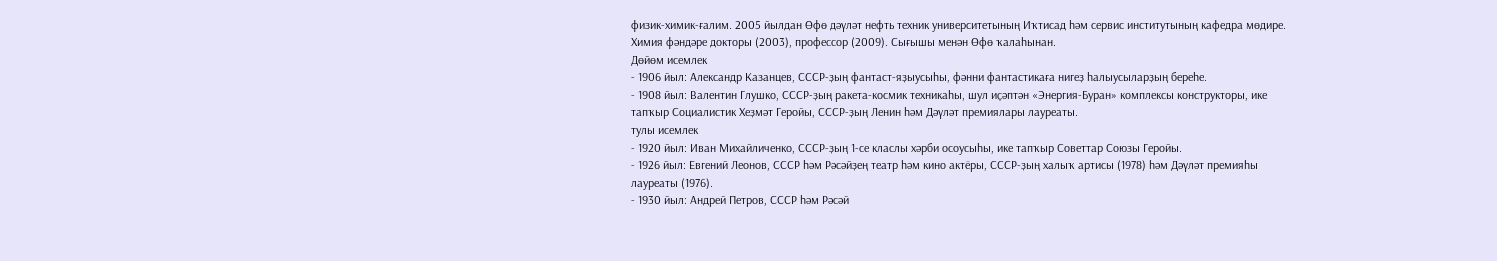физик‑химик-ғалим. 2005 йылдан Өфө дәүләт нефть техник университетының Иҡтисад һәм сервис институтының кафедра мөдире. Химия фәндәре докторы (2003), профессор (2009). Сығышы менән Өфө ҡалаһынан.
Дөйөм исемлек
- 1906 йыл: Александр Казанцев, СССР-ҙың фантаст-яҙыусыһы, фәнни фантастикаға нигеҙ һалыусыларҙың береһе.
- 1908 йыл: Валентин Глушко, СССР-ҙың ракета-космик техникаһы, шул иҫәптән «Энергия-Буран» комплексы конструкторы, ике тапҡыр Социалистик Хеҙмәт Геройы, СССР-ҙың Ленин һәм Дәүләт премиялары лауреаты.
тулы исемлек
- 1920 йыл: Иван Михайличенко, СССР-ҙың 1-се класлы хәрби осоусыһы, ике тапҡыр Советтар Союзы Геройы.
- 1926 йыл: Евгений Леонов, СССР һәм Рәсәйҙең театр һәм кино актёры, СССР-ҙың халыҡ артисы (1978) һәм Дәүләт премияһы лауреаты (1976).
- 1930 йыл: Андрей Петров, СССР һәм Рәсәй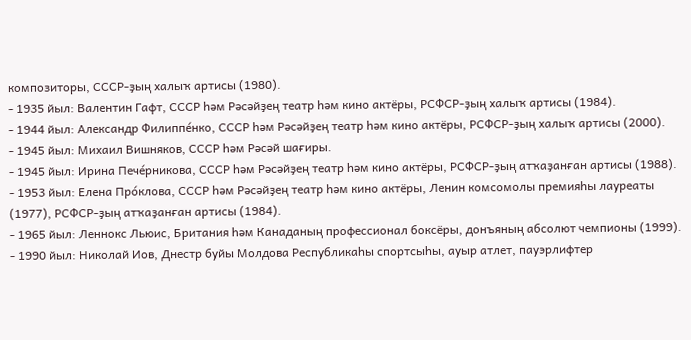композиторы, СССР-ҙың халыҡ артисы (1980).
- 1935 йыл: Валентин Гафт, СССР һәм Рәсәйҙең театр һәм кино актёры, РСФСР-ҙың халыҡ артисы (1984).
- 1944 йыл: Александр Филиппе́нко, СССР һәм Рәсәйҙең театр һәм кино актёры, РСФСР-ҙың халыҡ артисы (2000).
- 1945 йыл: Михаил Вишняков, СССР һәм Рәсәй шағиры.
- 1945 йыл: Ирина Пече́рникова, СССР һәм Рәсәйҙең театр һәм кино актёры, РСФСР-ҙың атҡаҙанған артисы (1988).
- 1953 йыл: Елена Про́клова, СССР һәм Рәсәйҙең театр һәм кино актёры, Ленин комсомолы премияһы лауреаты (1977), РСФСР-ҙың атҡаҙанған артисы (1984).
- 1965 йыл: Леннокс Льюис, Британия һәм Канаданың профессионал боксёры, донъяның абсолют чемпионы (1999).
- 1990 йыл: Николай Иов, Днестр буйы Молдова Республикаһы спортсыһы, ауыр атлет, пауэрлифтер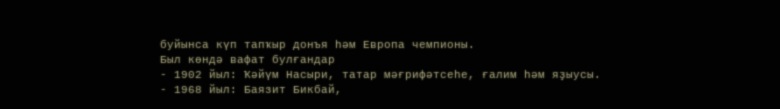буйынса күп тапҡыр донъя һәм Европа чемпионы.
Был көндә вафат булғандар
- 1902 йыл: Ҡәйүм Насыри, татар мәғрифәтсеһе, ғалим һәм яҙыусы.
- 1968 йыл: Баязит Бикбай,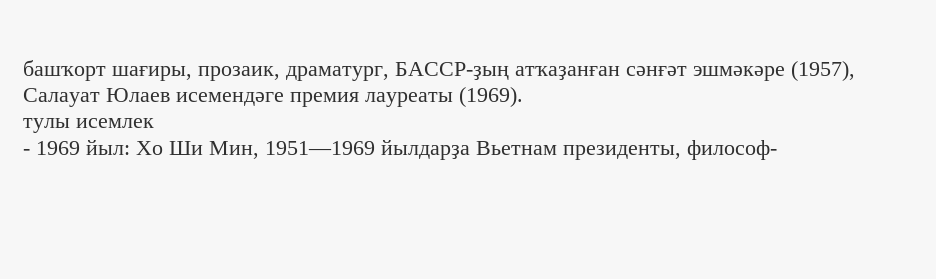башҡорт шағиры, прозаик, драматург, БАССР-ҙың атҡаҙанған сәнғәт эшмәкәре (1957), Салауат Юлаев исемендәге премия лауреаты (1969).
тулы исемлек
- 1969 йыл: Хо Ши Мин, 1951—1969 йылдарҙа Вьетнам президенты, философ-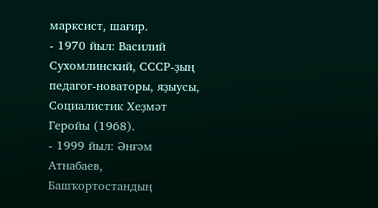марксист, шағир.
- 1970 йыл: Василий Сухомлинский, СССР-ҙың педагог-новаторы, яҙыусы, Социалистик Хеҙмәт Геройы (1968).
- 1999 йыл: Әнғәм Атнабаев, Башҡортостандың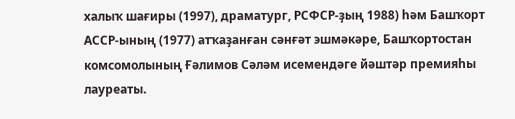халыҡ шағиры (1997), драматург, РСФСР-ҙың 1988) һәм Башҡорт АССР-ының (1977) атҡаҙанған сәнғәт эшмәкәре, Башҡортостан комсомолының Ғәлимов Сәләм исемендәге йәштәр премияһы лауреаты.